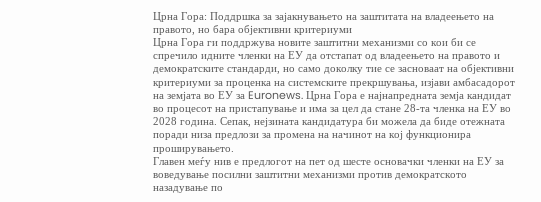Црна Гора: Поддршка за зајакнувањето на заштитата на владеењето на правото, но бара објективни критериуми
Црна Гора ги поддржува новите заштитни механизми со кои би се спречило идните членки на ЕУ да отстапат од владеењето на правото и демократските стандарди, но само доколку тие се засноваат на објективни критериуми за проценка на системските прекршувања, изјави амбасадорот на земјата во ЕУ за Euronews. Црна Гора е најнапредната земја кандидат во процесот на пристапување и има за цел да стане 28-та членка на ЕУ во 2028 година. Сепак, нејзината кандидатура би можела да биде отежната поради низа предлози за промена на начинот на кој функционира проширувањето.
Главен меѓу нив е предлогот на пет од шесте основачки членки на ЕУ за воведување посилни заштитни механизми против демократското назадување по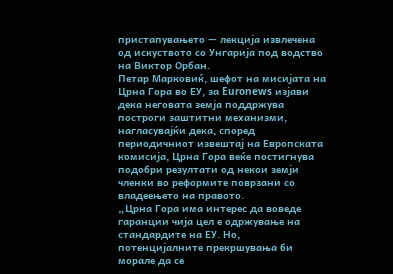пристапувањето — лекција извлечена од искуството со Унгарија под водство на Виктор Орбан.
Петар Марковиќ, шефот на мисијата на Црна Гора во ЕУ, за Euronews изјави дека неговата земја поддржува построги заштитни механизми, нагласувајќи дека, според периодичниот извештај на Европската комисија, Црна Гора веќе постигнува подобри резултати од некои земји членки во реформите поврзани со владеењето на правото.
„Црна Гора има интерес да воведе гаранции чија цел е одржување на стандардите на ЕУ. Но, потенцијалните прекршувања би морале да се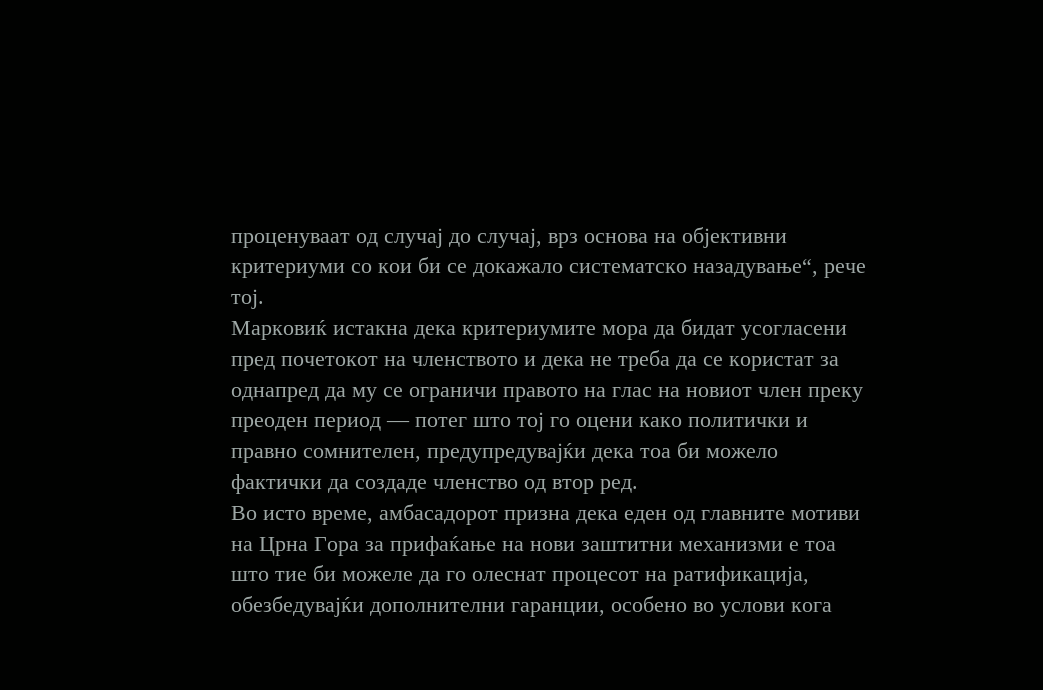проценуваат од случај до случај, врз основа на објективни критериуми со кои би се докажало систематско назадување“, рече тој.
Марковиќ истакна дека критериумите мора да бидат усогласени пред почетокот на членството и дека не треба да се користат за однапред да му се ограничи правото на глас на новиот член преку преоден период — потег што тој го оцени како политички и правно сомнителен, предупредувајќи дека тоа би можело фактички да создаде членство од втор ред.
Во исто време, амбасадорот призна дека еден од главните мотиви на Црна Гора за прифаќање на нови заштитни механизми е тоа што тие би можеле да го олеснат процесот на ратификација, обезбедувајќи дополнителни гаранции, особено во услови кога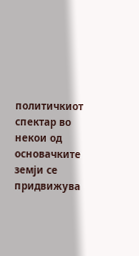политичкиот спектар во некои од основачките земји се придвижува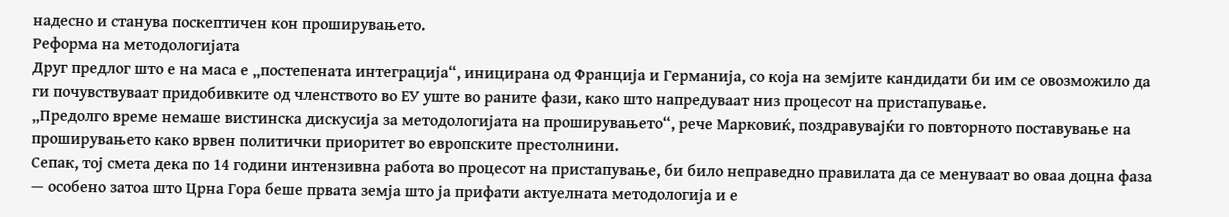надесно и станува поскептичен кон проширувањето.
Реформа на методологијата
Друг предлог што е на маса е „постепената интеграција“, иницирана од Франција и Германија, со која на земјите кандидати би им се овозможило да ги почувствуваат придобивките од членството во ЕУ уште во раните фази, како што напредуваат низ процесот на пристапување.
„Предолго време немаше вистинска дискусија за методологијата на проширувањето“, рече Марковиќ, поздравувајќи го повторното поставување на проширувањето како врвен политички приоритет во европските престолнини.
Сепак, тој смета дека по 14 години интензивна работа во процесот на пристапување, би било неправедно правилата да се менуваат во оваа доцна фаза — особено затоа што Црна Гора беше првата земја што ја прифати актуелната методологија и е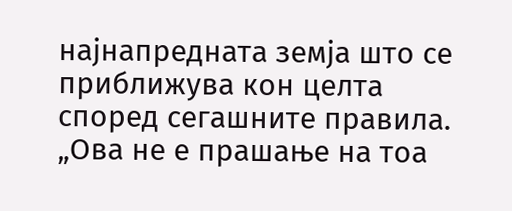најнапредната земја што се приближува кон целта според сегашните правила.
„Ова не е прашање на тоа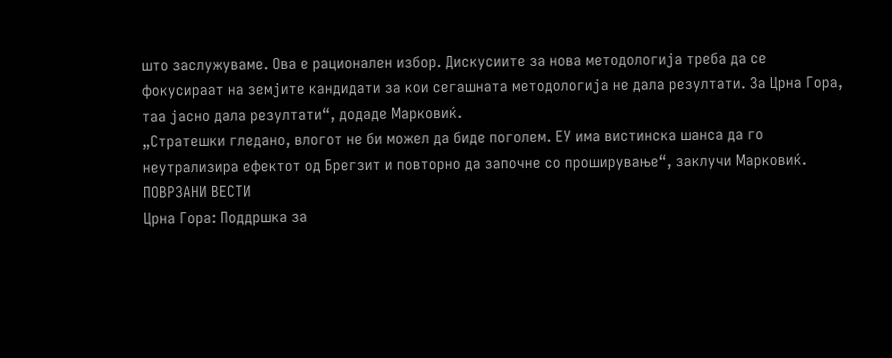што заслужуваме. Ова е рационален избор. Дискусиите за нова методологија треба да се фокусираат на земјите кандидати за кои сегашната методологија не дала резултати. За Црна Гора, таа јасно дала резултати“, додаде Марковиќ.
„Стратешки гледано, влогот не би можел да биде поголем. ЕУ има вистинска шанса да го неутрализира ефектот од Брегзит и повторно да започне со проширување“, заклучи Марковиќ.
ПОВРЗАНИ ВЕСТИ
Црна Гора: Поддршка за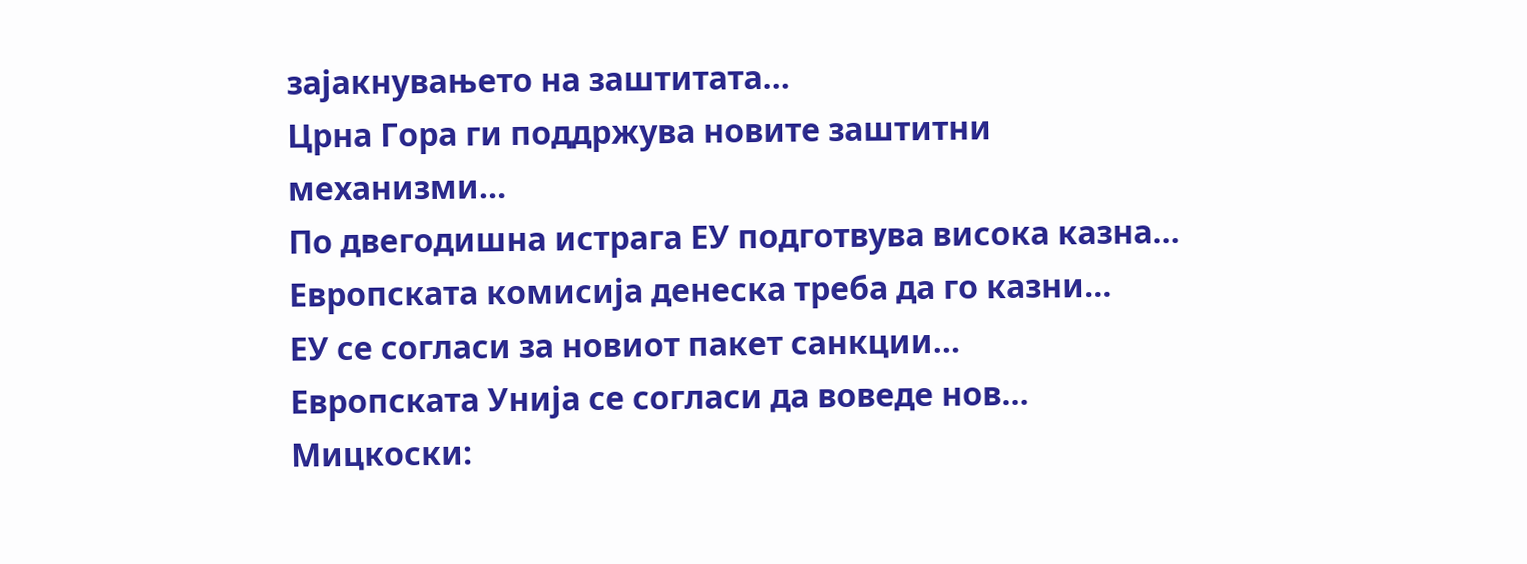зајакнувањето на заштитата…
Црна Гора ги поддржува новите заштитни механизми…
По двегодишна истрага ЕУ подготвува висока казна…
Европската комисија денеска треба да го казни…
ЕУ се согласи за новиот пакет санкции…
Европската Унија се согласи да воведе нов…
Мицкоски: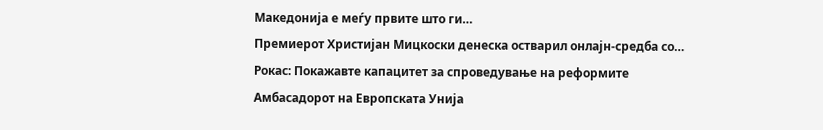Македонија е меѓу првите што ги…
Премиерот Христијан Мицкоски денеска остварил онлајн-средба со…
Рокас: Покажавте капацитет за спроведување на реформите
Амбасадорот на Европската Унија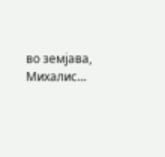во земјава, Михалис…